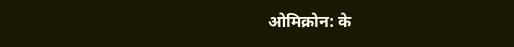ओमिक्रोन: के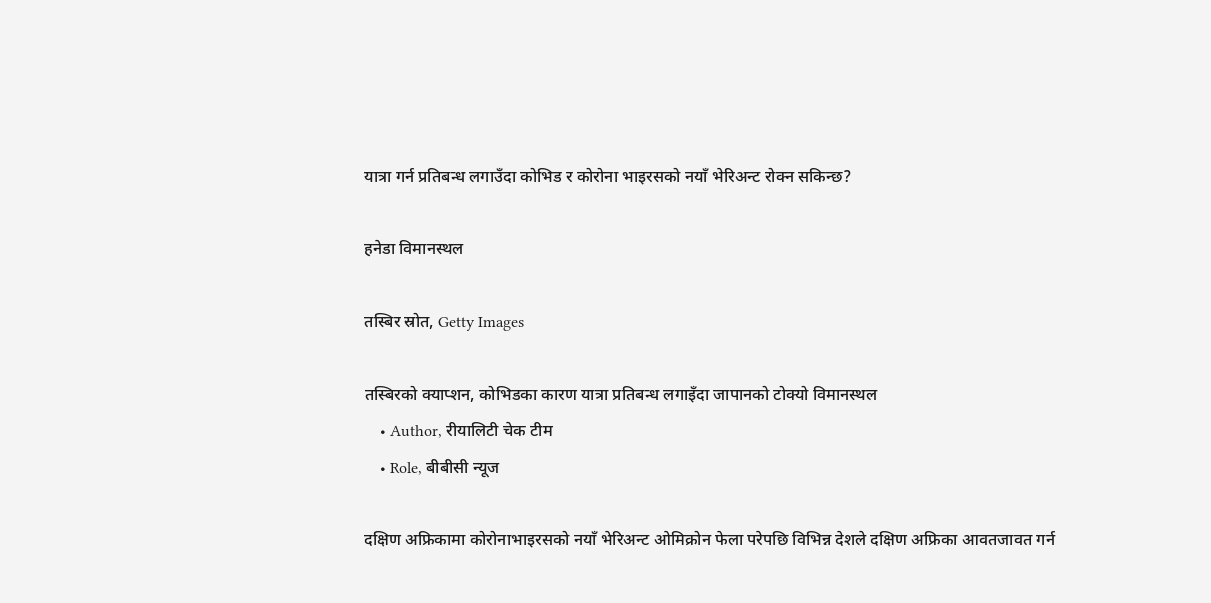यात्रा गर्न प्रतिबन्ध लगाउँदा कोभिड र कोरोना भाइरसको नयाँ भेरिअन्ट रोक्न सकिन्छ?

हनेडा विमानस्थल

तस्बिर स्रोत, Getty Images

तस्बिरको क्याप्शन, कोभिडका कारण यात्रा प्रतिबन्ध लगाइँदा जापानको टोक्यो विमानस्थल
    • Author, रीयालिटी चेक टीम
    • Role, बीबीसी न्यूज

दक्षिण अफ्रिकामा कोरोनाभाइरसको नयाँ भेरिअन्ट ओमिक्रोन फेला परेपछि विभिन्न देशले दक्षिण अफ्रिका आवतजावत गर्न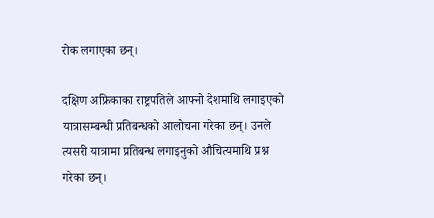रोक लगाएका छन्।

दक्षिण अफ्रिकाका राष्ट्रपतिले आफ्नो देशमाथि लगाइएको यात्रासम्बन्धी प्रतिबन्धको आलोचना गरेका छन्। उनले त्यसरी यात्रामा प्रतिबन्ध लगाइनुको औचित्यमाथि प्रश्न गरेका छन्।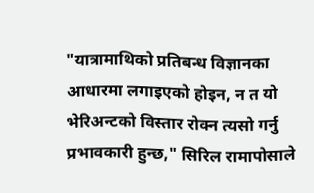"यात्रामाथिको प्रतिबन्ध विज्ञानका आधारमा लगाइएको होइन, न त यो भेरिअन्टको विस्तार रोक्न त्यसो गर्नु प्रभावकारी हुन्छ," सिरिल रामापोसाले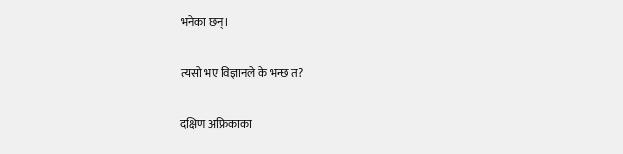भनेका छन्।

त्यसो भए विज्ञानले के भन्छ त?

दक्षिण अफ्रिकाका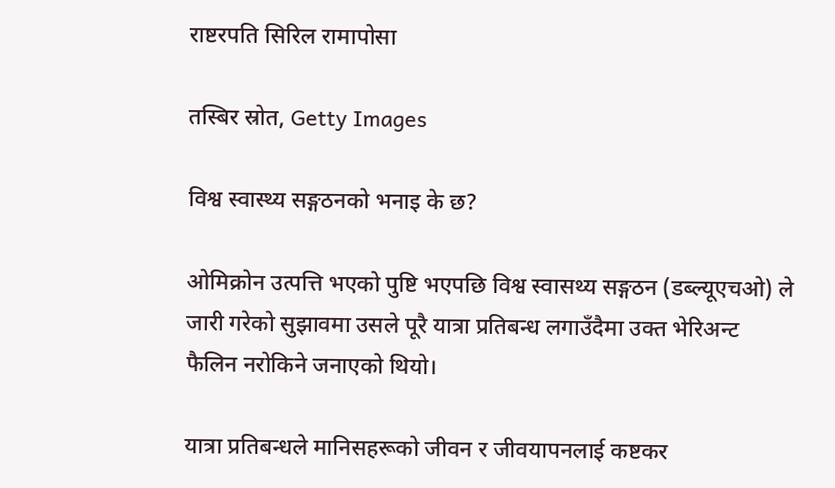राष्टरपति सिरिल रामापोसा

तस्बिर स्रोत, Getty Images

विश्व स्वास्थ्य सङ्गठनको भनाइ के छ?

ओमिक्रोन उत्पत्ति भएको पुष्टि भएपछि विश्व स्वासथ्य सङ्गठन (डब्ल्यूएचओ) ले जारी गरेको सुझावमा उसले पूरै यात्रा प्रतिबन्ध लगाउँदैमा उक्त भेरिअन्ट फैलिन नरोकिने जनाएको थियो।

यात्रा प्रतिबन्धले मानिसहरूको जीवन र जीवयापनलाई कष्टकर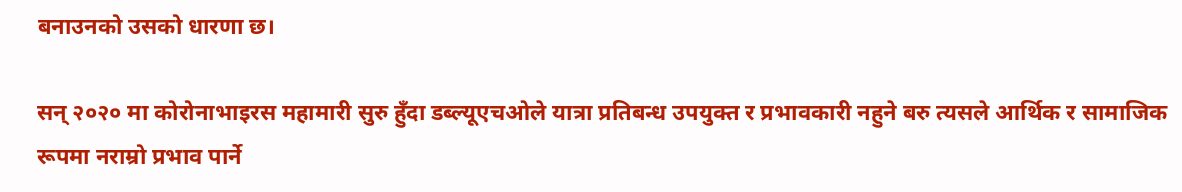बनाउनको उसको धारणा छ।

सन् २०२० मा कोरोनाभाइरस महामारी सुरु हुँदा डब्ल्यूएचओले यात्रा प्रतिबन्ध उपयुक्त र प्रभावकारी नहुने बरु त्यसले आर्थिक र सामाजिक रूपमा नराम्रो प्रभाव पार्ने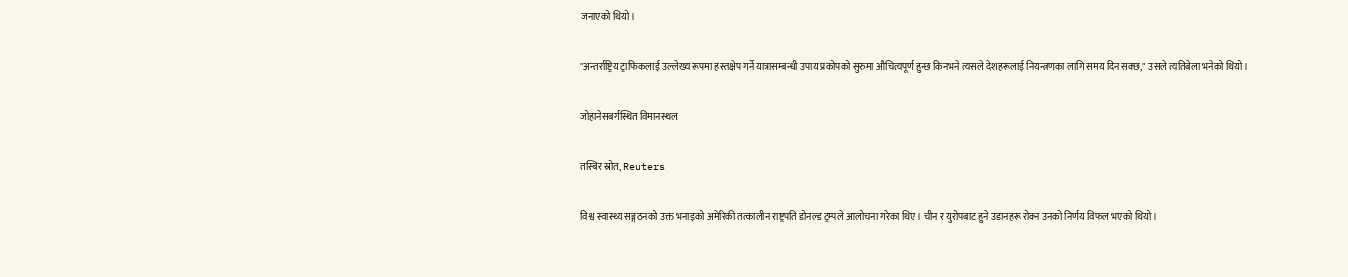जनाएको थियो।

"अन्तर्राष्ट्रिय ट्राफिकलाई उल्लेख्य रूपमा हस्तक्षेप गर्ने यात्रासम्बन्धी उपाय प्रकोपको सुरुमा औचित्यपूर्ण हुन्छ किनभने त्यसले देशहरूलाई नियन्त्रणका लागि समय दिन सक्छ," उसले त्यतिबेला भनेको थियो।

जोहानेसबर्गस्थित विमानस्थल

तस्बिर स्रोत, Reuters

विश्व स्वास्थ्य सङ्गठनको उक्त भनाइको अमेरिकी तत्कालीन राष्ट्रपति डोनल्ड ट्रम्पले आलोचना गरेका थिए। चीन र युरोपबाट हुने उडानहरू रोक्न उनको निर्णय विफल भएको थियो।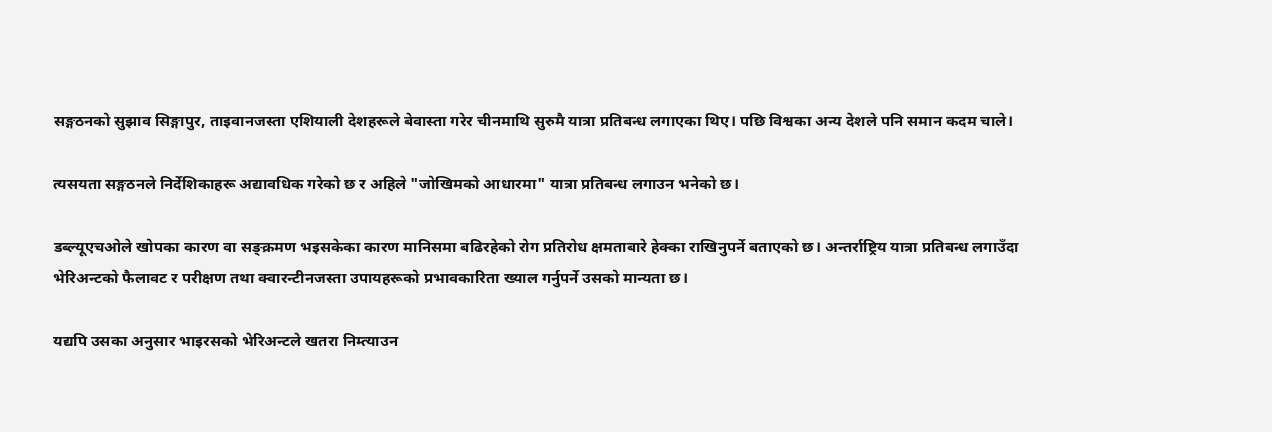सङ्गठनको सुझाव सिङ्गापुर, ताइवानजस्ता एशियाली देशहरूले बेवास्ता गरेर चीनमाथि सुरुमै यात्रा प्रतिबन्ध लगाएका थिए। पछि विश्वका अन्य देशले पनि समान कदम चाले।

त्यसयता सङ्गठनले निर्देशिकाहरू अद्यावधिक गरेको छ र अहिले "जोखिमको आधारमा" यात्रा प्रतिबन्ध लगाउन भनेको छ।

डब्ल्यूएचओले खोपका कारण वा सङ्क्रमण भइसकेका कारण मानिसमा बढिरहेको रोग प्रतिरोध क्षमताबारे हेक्का राखिनुपर्ने बताएको छ। अन्तर्राष्ट्रिय यात्रा प्रतिबन्ध लगाउँदा भेरिअन्टको फैलावट र परीक्षण तथा क्वारन्टीनजस्ता उपायहरूको प्रभावकारिता ख्याल गर्नुपर्ने उसको मान्यता छ।

यद्यपि उसका अनुसार भाइरसको भेरिअन्टले खतरा निम्त्याउन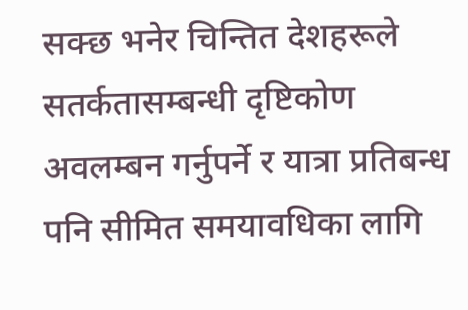सक्छ भनेर चिन्तित देशहरूले सतर्कतासम्बन्धी दृष्टिकोण अवलम्बन गर्नुपर्ने र यात्रा प्रतिबन्ध पनि सीमित समयावधिका लागि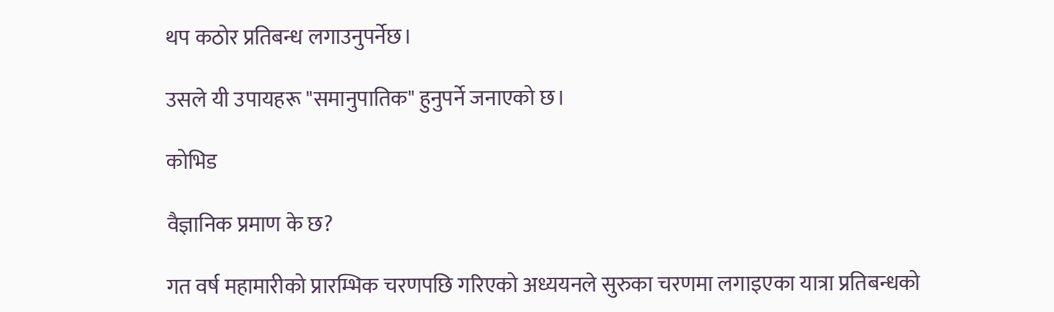थप कठोर प्रतिबन्ध लगाउनुपर्नेछ।

उसले यी उपायहरू "समानुपातिक" हुनुपर्ने जनाएको छ।

कोभिड

वैज्ञानिक प्रमाण के छ?

गत वर्ष महामारीको प्रारम्भिक चरणपछि गरिएको अध्ययनले सुरुका चरणमा लगाइएका यात्रा प्रतिबन्धको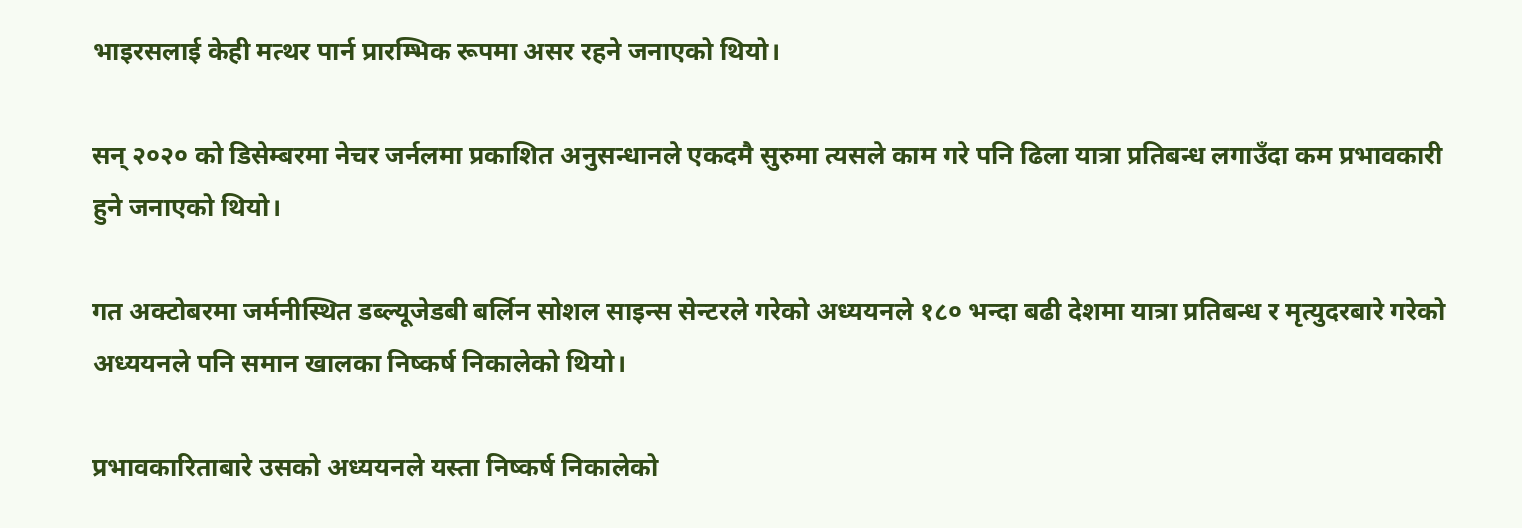भाइरसलाई केही मत्थर पार्न प्रारम्भिक रूपमा असर रहने जनाएको थियो।

सन् २०२० को डिसेम्बरमा नेचर जर्नलमा प्रकाशित अनुसन्धानले एकदमै सुरुमा त्यसले काम गरे पनि ढिला यात्रा प्रतिबन्ध लगाउँदा कम प्रभावकारी हुने जनाएको थियो।

गत अक्टोबरमा जर्मनीस्थित डब्ल्यूजेडबी बर्लिन सोशल साइन्स सेन्टरले गरेको अध्ययनले १८० भन्दा बढी देशमा यात्रा प्रतिबन्ध र मृत्युदरबारे गरेको अध्ययनले पनि समान खालका निष्कर्ष निकालेको थियो।

प्रभावकारिताबारे उसको अध्ययनले यस्ता निष्कर्ष निकालेको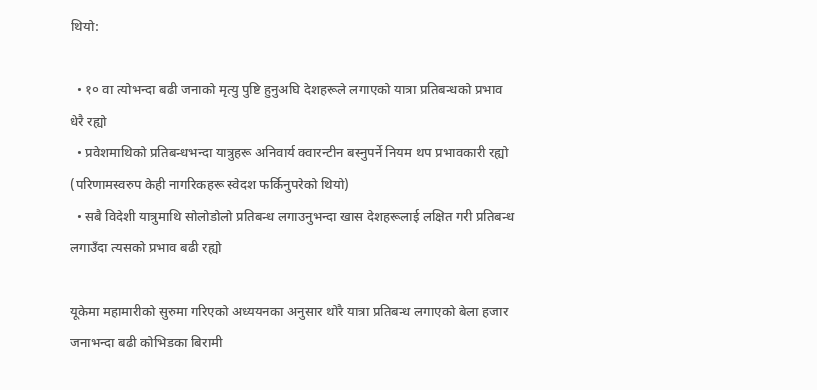थियो:

  • १० वा त्योभन्दा बढी जनाको मृत्यु पुष्टि हुनुअघि देशहरूले लगाएको यात्रा प्रतिबन्धको प्रभाव धेरै रह्यो
  • प्रवेशमाथिको प्रतिबन्धभन्दा यात्रुहरू अनिवार्य क्वारन्टीन बस्नुपर्ने नियम थप प्रभावकारी रह्यो (परिणामस्वरुप केही नागरिकहरू स्वेदश फर्किनुपरेको थियो)
  • सबै विदेशी यात्रुमाथि सोलोडोलो प्रतिबन्ध लगाउनुभन्दा खास देशहरूलाई लक्षित गरी प्रतिबन्ध लगाउँदा त्यसको प्रभाव बढी रह्यो

यूकेमा महामारीको सुरुमा गरिएको अध्ययनका अनुसार थोरै यात्रा प्रतिबन्ध लगाएको बेला हजार जनाभन्दा बढी कोभिडका बिरामी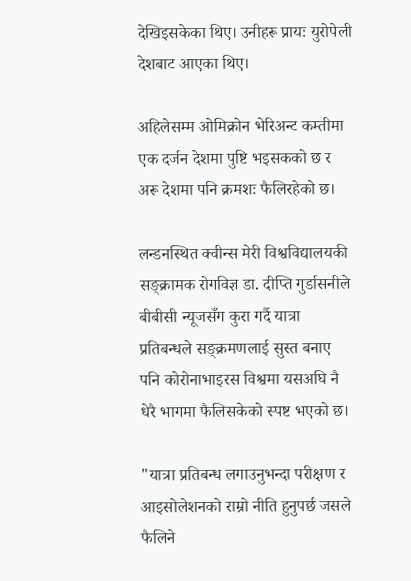देखिइसकेका थिए। उनीहरू प्रायः युरोपेली देशबाट आएका थिए।

अहिलेसम्म ओमिक्रोन भेरिअन्ट कम्तीमा एक दर्जन देशमा पुष्टि भइसकको छ र अरू देशमा पनि क्रमशः फैलिरहेको छ।

लन्डनस्थित क्वीन्स मेरी विश्वविद्यालयकी सङ्क्रामक रोगविज्ञ डा. दीप्ति गुर्डासनीले बीबीसी न्यूजसँग कुरा गर्दै यात्रा प्रतिबन्धले सङ्क्रमणलाई सुस्त बनाए पनि कोरोनाभाइरस विश्वमा यसअघि नै धेरै भागमा फैलिसकेको स्पष्ट भएको छ।

"यात्रा प्रतिबन्ध लगाउनुभन्दा परीक्षण र आइसोलेशनको राम्रो नीति हुनुपर्छ जसले फैलिने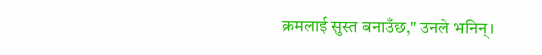क्रमलाई सुस्त बनाउँछ," उनले भनिन्।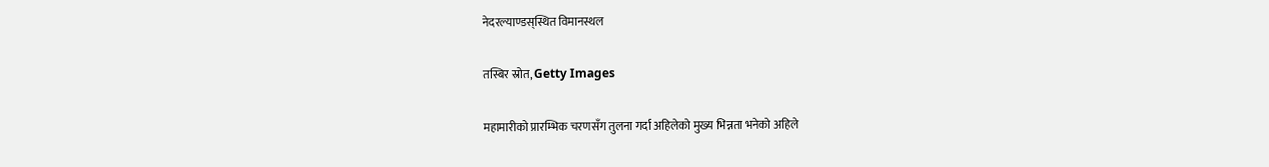नेदरल्याण्डस्‌स्थित विमानस्थल

तस्बिर स्रोत, Getty Images

महामारीको प्रारम्भिक चरणसँग तुलना गर्दा अहिलेको मुख्य भिन्नता भनेको अहिले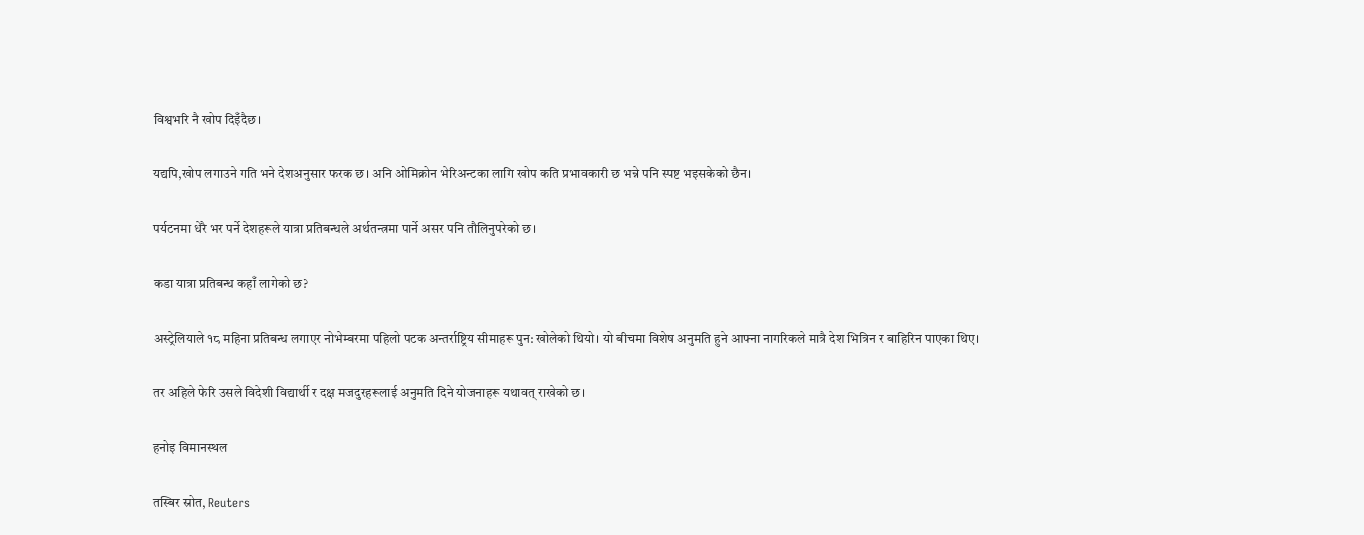विश्वभरि नै खोप दिइँदैछ।

यद्यपि,खोप लगाउने गति भने देशअनुसार फरक छ। अनि ओमिक्रोन भेरिअन्टका लागि खोप कति प्रभावकारी छ भन्ने पनि स्पष्ट भइसकेको छैन।

पर्यटनमा धेरै भर पर्ने देशहरूले यात्रा प्रतिबन्धले अर्थतन्त्रमा पार्ने असर पनि तौलिनुपरेको छ।

कडा यात्रा प्रतिबन्ध कहाँ लागेको छ?

अस्ट्रेलियाले १८ महिना प्रतिबन्ध लगाएर नोभेम्बरमा पहिलो पटक अन्तर्राष्ट्रिय सीमाहरू पुन: खोलेको थियो। यो बीचमा विशेष अनुमति हुने आफ्ना नागरिकले मात्रै देश भित्रिन र बाहिरिन पाएका थिए।

तर अहिले फेरि उसले विदेशी विद्यार्थी र दक्ष मजदुरहरूलाई अनुमति दिने योजनाहरू यथावत् राखेको छ।

हनोइ विमानस्थल

तस्बिर स्रोत, Reuters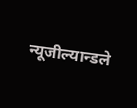न्यूजील्यान्डले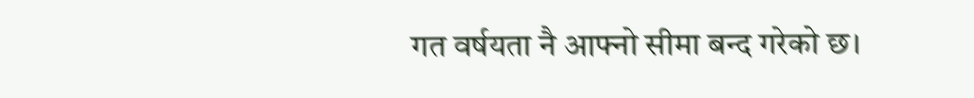गत वर्षयता नै आफ्नो सीमा बन्द गरेको छ।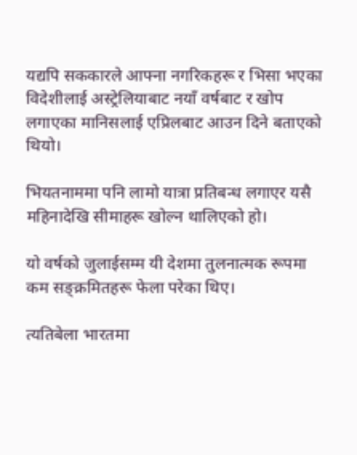यद्यपि सककारले आफ्ना नगरिकहरू र भिसा भएका विदेशीलाई अस्ट्रेलियाबाट नयाँ वर्षबाट र खोप लगाएका मानिसलाई एप्रिलबाट आउन दिने बताएको थियो।

भियतनाममा पनि लामो यात्रा प्रतिबन्ध लगाएर यसै महिनादेखि सीमाहरू खोल्न थालिएको हो।

यो वर्षको जुलाईसम्म यी देशमा तुलनात्मक रूपमा कम सङ्क्रमितहरू फेला परेका थिए।

त्यतिबेला भारतमा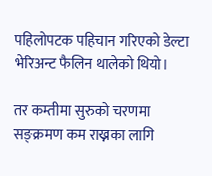पहिलोपटक पहिचान गरिएको डेल्टा भेरिअन्ट फैलिन थालेको थियो।

तर कम्तीमा सुरुको चरणमा सङ्क्रमण कम राख्नका लागि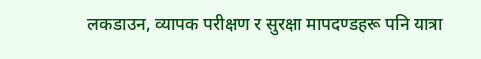लकडाउन, व्यापक परीक्षण र सुरक्षा मापदण्डहरू पनि यात्रा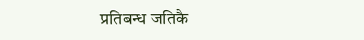प्रतिबन्ध जतिकै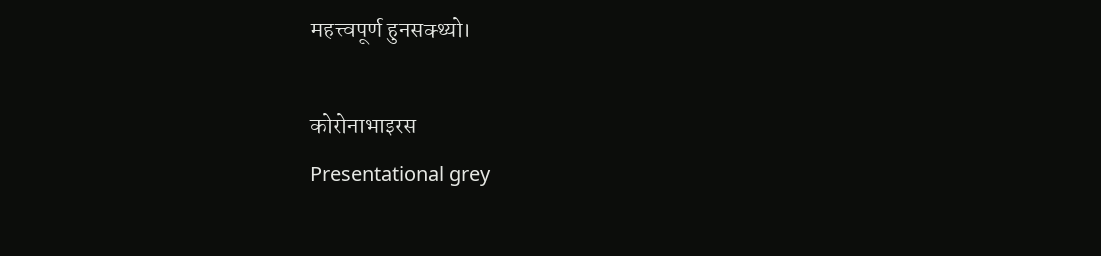महत्त्वपूर्ण हुनसक्थ्यो।

कोरोनाभाइरस
Presentational grey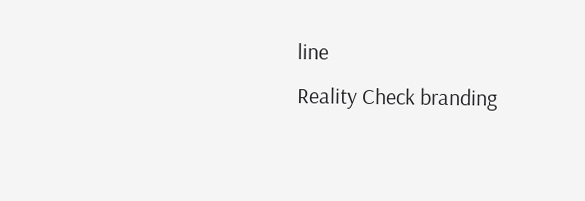line
Reality Check branding